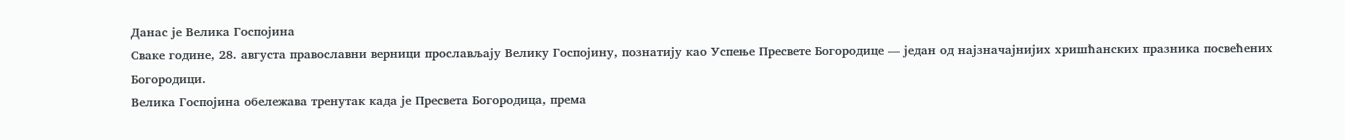Данас је Велика Госпојина
Сваке године, 28. августа православни верници прослављају Велику Госпојину, познатију као Успење Пресвете Богородице — један од најзначајнијих хришћанских празника посвећених Богородици.
Велика Госпојина обележава тренутак када је Пресвета Богородица, према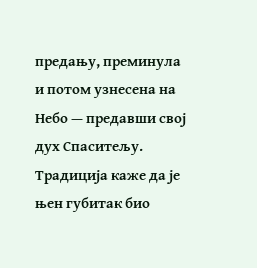предању, преминула и потом узнесена на Небо — предавши свој дух Спаситељу. Традиција каже да је њен губитак био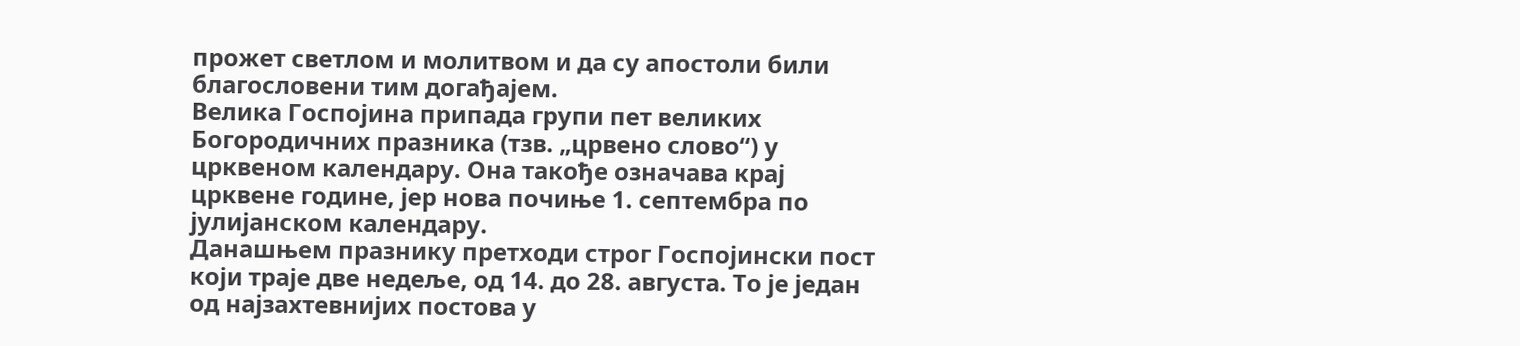прожет светлом и молитвом и да су апостоли били благословени тим догађајем.
Велика Госпојина припада групи пет великих Богородичних празника (тзв. „црвено слово“) у црквеном календару. Она такође означава крај црквене године, јер нова почиње 1. септембра по јулијанском календару.
Данашњем празнику претходи строг Госпојински пост који траје две недеље, од 14. до 28. августа. То је један од најзахтевнијих постова у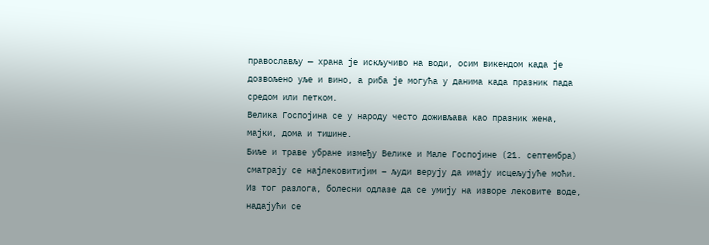православљу — храна је искључиво на води, осим викендом када је дозвољено уље и вино, а риба је могућа у данима када празник пада средом или петком.
Велика Госпојина се у народу често доживљава као празник жена, мајки, дома и тишине.
Биље и траве убране између Велике и Мале Госпојине (21. септембра) сматрају се најлековитијим – људи верују да имају исцељујуће моћи. Из тог разлога, болесни одлазе да се умију на изворе лековите воде, надајући се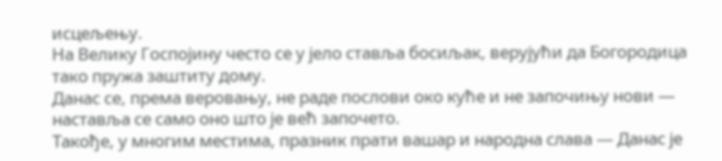исцељењу.
На Велику Госпојину често се у јело ставља босиљак, верујући да Богородица тако пружа заштиту дому.
Данас се, према веровању, не раде послови око куће и не започињу нови — наставља се само оно што је већ започето.
Такође, у многим местима, празник прати вашар и народна слава — Данас је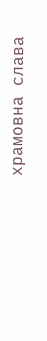храмовна слава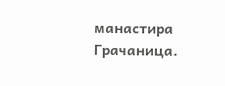манастира Грачаница.